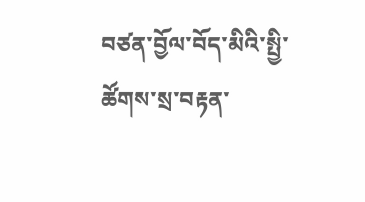བཙན་བྱོལ་བོད་མིའི་སྤྱི་ཚོགས་སྲ་བརྟན་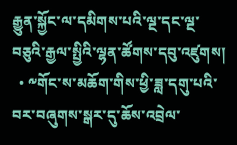རྒྱུན་སྐྱོང་ལ་དམིགས་པའི་ལྔ་དང་ལྔ་བཅུའི་རྒྱལ་སྤྱིའི་ལྷན་ཚོགས་དབུ་འཛུགས།
  • ༸གོང་ས་མཆོག་གིས་ཕྱི་ཟླ་དགུ་པའི་བར་བཞུགས་སྒར་དུ་ཆོས་འབྲེལ་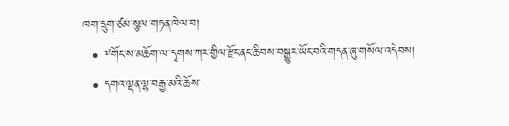ཁག་དྲུག་ཙམ་སྩལ་གཏན་ཁེལ་བ།
  • ༸གོང་ས་མཆོག་ལ་དྭགས་ཀར་གྱིལ་རྫོང་ནང་ཆིབས་བསྒྱུར་ཡོང་བའི་གདན་ཞུ་གསོལ་འདེབས།
  • དགའ་ལྡན་ལྷ་བརྒྱ་མའི་ཆོས་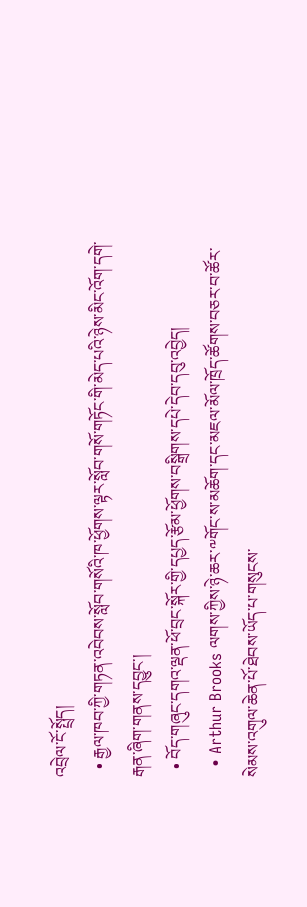འབྲེལ་ངོ་སྤྲོད།
  • རྒྱལ་ཁབ་ཀྱི་གཏན་འབེབས་སློབ་གསོའི་ཁ་ཕྱོགས་ལྟར་སློབ་གསོ་གཏོང་གི་མེད་པའི་ཉེས་མིང་འོག་དགེ་རྒན་ཞིག་གནས་དབྱུང་།
  • བོད་གཞུང་དགའ་ལྡན་ཕོ་བྲང་སྐོར་གྱི་དཔྱད་རྩོམ་ཕྱོགས་བསྒྲིགས་དཔེ་དེབ་དབུ་འབྱེད།
  • Arthur Brooks ལགས་ཀྱིས་ཉེ་ཆར་༸གོང་ས་མཆོག་དང་མཇལ་མོལ་ཁྲོད་ཚོགས་བཅར་བ་ཚོར་སེམས་འགུལ་ཆེན་པོ་ཐེབས་ཡོད་པ་གསུངས་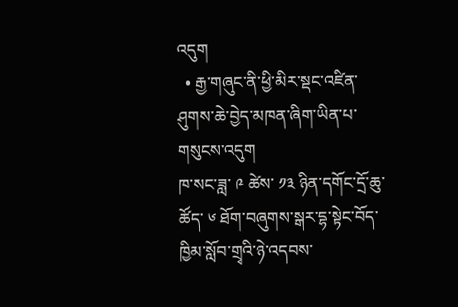འདུག
  • རྒྱ་གཞུང་ནི་ཕྱི་མིར་སྡང་འཛིན་ཤུགས་ཆེ་བྱེད་མཁན་ཞིག་ཡིན་པ་གསུངས་འདུག
ཁ་སང་ཟླ་ ༩ ཚེས་ ༡༣ ཉིན་དགོང་དྲོ་ཆུ་ཚོད་ ༦ ཐོག་བཞུགས་སྒར་དྷ་སྟེང་བོད་ཁྱིམ་སློབ་གྲྭའི་ཉེ་འདབས་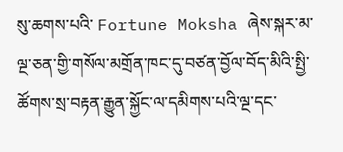སུ་ཆགས་པའི་ Fortune Moksha ཞེས་སྐར་མ་ལྔ་ཅན་གྱི་གསོལ་མགྲོན་ཁང་དུ་བཙན་བྱོལ་བོད་མིའི་སྤྱི་ཚོགས་སྲ་བརྟན་རྒྱུན་སྐྱོང་ལ་དམིགས་པའི་ལྔ་དང་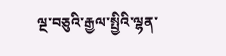ལྔ་བཅུའི་རྒྱལ་སྤྱིའི་ལྷན་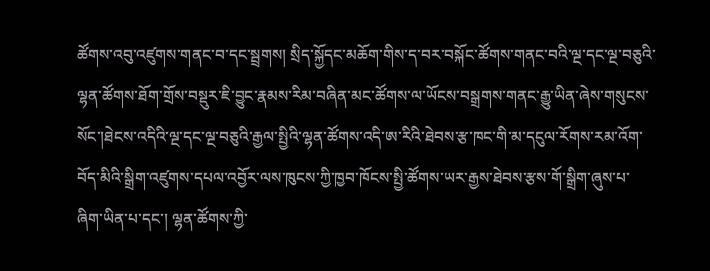ཚོགས་འབུ་འཛུགས་གནང་བ་དང་སྦྲགས། སྲིད་སྐྱོདང་མཆོག་གིས་ད་བར་བསྐོང་ཚོགས་གནང་བའི་ལྔ་དང་ལྔ་བཅུའི་ལྷན་ཚོགས་ཐོག་གྲོས་བསྡུར་ཇི་བྱུང་རྣམས་རིམ་བཞིན་མང་ཚོགས་ལ་ཡོངས་བསྒྲགས་གནང་རྒྱུ་ཡིན་ཞེས་གསུངས་སོང་།ཐེངས་འདིའི་ལྔ་དང་ལྔ་བཅུའི་རྒྱལ་སྤྱིའི་ལྷན་ཚོགས་འདི་ཨ་རིའི་ཐེབས་རྩ་ཁང་གི་མ་དངུལ་རོགས་རམ་འོག་བོད་མིའི་སྒྲིག་འཛུགས་དཔལ་འབྱོར་ལས་ཁུངས་ཀྱི་ཁྱབ་ཁོངས་སྤྱི་ཚོགས་ཡར་རྒྱས་ཐེབས་རྩས་གོ་སྒྲིག་ཞུས་པ་ཞིག་ཡིན་པ་དང་། ལྷན་ཚོགས་ཀྱི་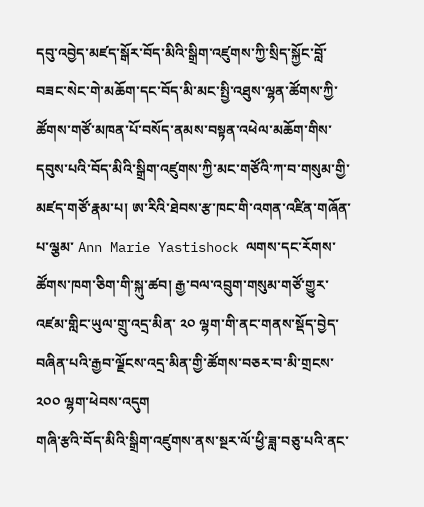དབུ་འབྱེད་མཛད་སྒོར་བོད་མིའི་སྒྲིག་འཛུགས་ཀྱི་སྲིད་སྐྱོང་བློ་བཟང་སེང་གེ་མཆོག་དང་བོད་མི་མང་སྤྱི་འཐུས་ལྷན་ཚོགས་ཀྱི་ཚོགས་གཙོ་མཁན་པོ་བསོད་ནམས་བསྟན་འཕེལ་མཆོག་གིས་དབུས་པའི་བོད་མིའི་སྒྲིག་འཛུགས་ཀྱི་མང་གཙོའི་ཀ་བ་གསུམ་གྱི་མཛད་གཙོ་རྣམ་པ། ཨ་རིའི་ཐེབས་རྩ་ཁང་གི་འགན་འཛིན་གཞོན་པ་ལྕམ་ Ann Marie Yastishock ལགས་དང་རོགས་ཚོགས་ཁག་ཅིག་གི་སྐུ་ཚབ། རྒྱ་བལ་འབྲུག་གསུམ་གཙོ་གྱུར་འཛམ་གླིང་ཡུལ་གྲུ་འདྲ་མིན་ ༢༠ ལྷག་གི་ནང་གནས་སྡོད་བྱེད་བཞིན་པའི་རྒྱབ་ལྗོངས་འདྲ་མིན་གྱི་ཚོགས་བཅར་བ་མི་གྲངས་ ༢༠༠ ལྷག་ཕེབས་འདུག
གཞི་རྩའི་བོད་མིའི་སྒྲིག་འཛུགས་ནས་སྔར་ལོ་ཕྱི་ཟླ་བཅུ་པའི་ནང་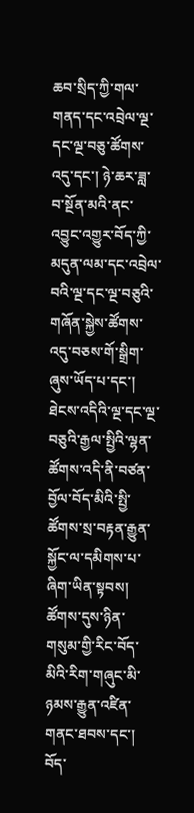ཆབ་སྲིད་ཀྱི་གལ་གནད་དང་འབྲེལ་ལྔ་དང་ལྔ་བཅུ་ཚོགས་འདུ་དང་། ཉེ་ཆར་ཟླ་བ་སྔོན་མའི་ནང་འབྱུང་འགྱུར་བོད་ཀྱི་མདུན་ལམ་དང་འབྲེལ་བའི་ལྔ་དང་ལྔ་བཅུའི་གཞོན་སྐྱེས་ཚོགས་འདུ་བཅས་གོ་སྒྲིག་ཞུས་ཡོད་པ་དང་། ཐེངས་འདིའི་ལྔ་དང་ལྔ་བཅུའི་རྒྱལ་སྤྱིའི་ལྷན་ཚོགས་འདི་ནི་བཙན་བྱོལ་བོད་མིའི་སྤྱི་ཚོགས་སྲ་བརྟན་རྒྱུན་སྐྱོང་ལ་དམིགས་པ་ཞིག་ཡིན་སྟབས། ཚོགས་དུས་ཉིན་གསུམ་གྱི་རིང་བོད་མིའི་རིག་གཞུང་མི་ཉམས་རྒྱུན་འཛིན་གནང་ཐབས་དང་། བོད་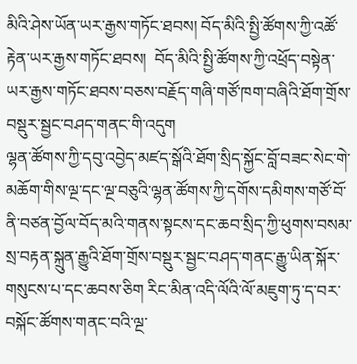མིའི་ཤེས་ཡོན་ཡར་རྒྱས་གཏོང་ཐབས། བོད་མིའི་སྤྱི་ཚོགས་ཀྱི་འཚོ་རྟེན་ཡར་རྒྱས་གཏོང་ཐབས།  བོད་མིའི་སྤྱི་ཚོགས་ཀྱི་འཕྲོད་བསྟེན་ཡར་རྒྱས་གཏོང་ཐབས་བཅས་བརྗོད་གཞི་གཙོ་ཁག་བཞིའི་ཐོག་གྲོས་བསྡུར་སྦྱང་བཤད་གནང་གི་འདུག
ལྷན་ཚོགས་ཀྱི་དབུ་འབྱེད་མཛད་སྒོའི་ཐོག་སྲིད་སྐྱོང་བློ་བཟང་སེང་གེ་མཆོག་གིས་ལྔ་དང་ལྔ་བཅུའི་ལྷན་ཚོགས་ཀྱི་དགོས་དམིགས་གཙོ་བོ་ནི་བཙན་བྱོལ་བོད་མའི་གནས་སྟངས་དང་ཆབ་སྲིད་ཀྱི་ཕུགས་བསམ་སྲ་བརྟན་སྐྲུན་རྒྱུའི་ཐོག་གྲོས་བསྡུར་སྦྱང་བཤད་གནང་རྒྱུ་ཡིན་སྐོར་གསུངས་པ་དང་ཆབས་ཅིག རིང་མིན་འདི་ལོའི་ལོ་མཇུག་ཏུ་ད་བར་བསྐོང་ཚོགས་གནང་བའི་ལྔ་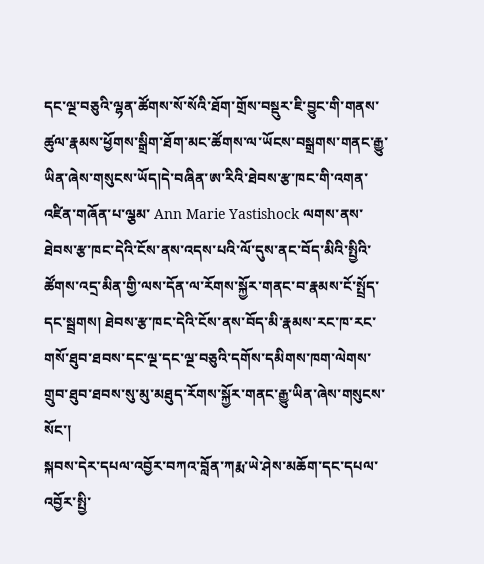དང་ལྔ་བཅུའི་ལྷན་ཚོགས་སོ་སོའི་ཐོག་གྲོས་བསྡུར་ཇི་བྱུང་གི་གནས་ཚུལ་རྣམས་ཕྱོགས་སྒྲིག་ཐོག་མང་ཚོགས་ལ་ཡོངས་བསྒྲགས་གནང་རྒྱུ་ཡིན་ཞེས་གསུངས་ཡོད།དེ་བཞིན་ཨ་རིའི་ཐེབས་རྩ་ཁང་གི་འགན་འཛིན་གཞོན་པ་ལྕམ་ Ann Marie Yastishock ལགས་ནས་ཐེབས་རྩ་ཁང་དེའི་ངོས་ནས་འདས་པའི་ལོ་དུས་ནང་བོད་མིའི་སྤྱིའི་ཚོགས་འདྲ་མིན་གྱི་ལས་དོན་ལ་རོགས་སྐྱོར་གནང་བ་རྣམས་ངོ་སྤྲོད་དང་སྦྲགས། ཐེབས་རྩ་ཁང་དེའི་ངོས་ནས་བོད་མི་རྣམས་རང་ཁ་རང་གསོ་ཐུབ་ཐབས་དང་ལྔ་དང་ལྔ་བཅུའི་དགོས་དམིགས་ཁག་ལེགས་གྲུབ་ཐུབ་ཐབས་སུ་མུ་མཐུད་རོགས་སྐྱོར་གནང་རྒྱུ་ཡིན་ཞེས་གསུངས་སོང་།
སྐབས་དེར་དཔལ་འབྱོར་བཀའ་བློན་ཀརྨ་ཡེ་ཤེས་མཆོག་དང་དཔལ་འབྱོར་སྤྱི་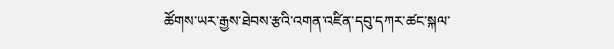ཚོགས་ཡར་རྒྱས་ཐེབས་རྩའི་འགན་འཛིན་དབུ་དཀར་ཚང་སྐལ་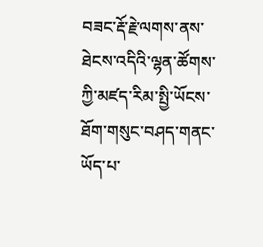བཟང་རྡོ་རྗེ་ལགས་ནས་ཐེངས་འདིའི་ལྷན་ཚོགས་ཀྱི་མཛད་རིམ་སྤྱི་ཡོངས་ཐོག་གསུང་བཤད་གནང་ཡོད་པ་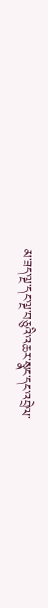མ་ཟད་ལྔ་དང་ལྔ་བཅུའི་འཆར་སྣང་དང་འབྲེལ་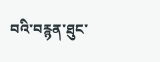བའི་བརྙན་ཐུང་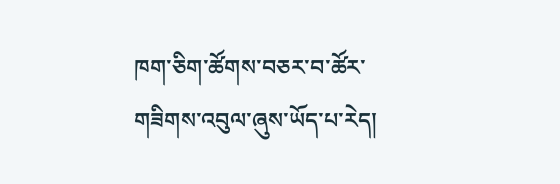ཁག་ཅིག་ཚོགས་བཅར་བ་ཚོར་གཟིགས་འབུལ་ཞུས་ཡོད་པ་རེད།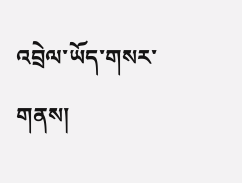འབྲེལ་ཡོད་གསར་གནས།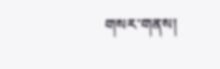གསར་གནས།